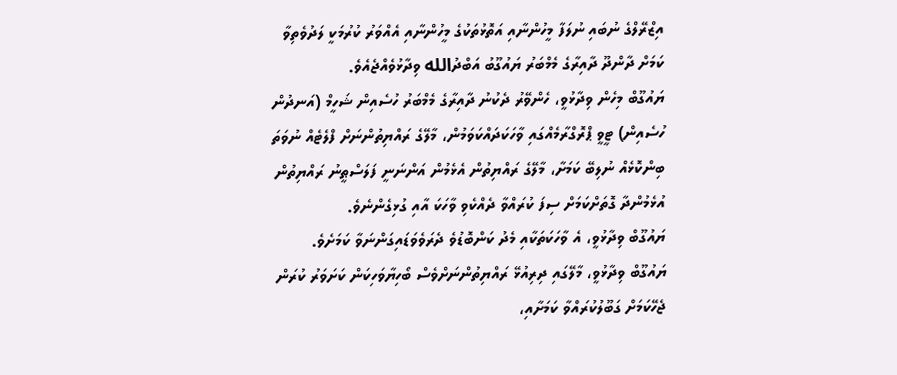އިޒްރޭލްގެ ނުބައި ނުލަފާ މީހުންނާއި އަތޮޅުތަކުގެ މީހުންނާއި އެއްވަރު ކުރުމަކީ ލަދުވެތިވާ ކަމަށް ދާންދޫ ދާއިރާގެ މެމްބަރު ޔައުގޫބު އަބްދުالله ވިދާޅުވެއްޖެއެވެ.
ޔައުގޫބް މިހެން ވިދާޅުވީ، ހެންވޭރު ދެކުނު ދާއިރާގެ މެމްބަރު ހުސެއިން ޝަހީމް (އަނދުން ހުސެއިން) ޓީވީ ޕްރޮގްރާމެއްގައި ވާހަކަދައްކަވަމުން، މާލޭގެ ރައްޔިތުންނަށް ފްލެޓެއް ނުވަތަ ބިންކޮޅެއް ނުލިބޭ ކަމަށާ، މާލޭގެ ރައްޔިތުން އެޅެމުން އަންނަނީ ފަލަސްޠީނު ރައްޔިތުން އުޅެމުންދާ ގޮތަށްކަމަށް ސިފަ ކުރައްވާ ދެއްކެވި ވާހަކަ އާއި ގުޅިގެންނެވެ.
ޔައުގޫބް ވިދާޅުވީ، އެ ވާހަކަތަކާއި މެދު ކަންބޮޑުވެ ދެރަވެވަޑައިގަންނަވާ ކަމަށެވެ.
ޔައުގޫބް ވިދާޅުވީ، މާލޭގައި ދިރިއުޅޭ ރައްޔިތުންނަށްވެސް ބޯހިޔާވަހިކަން ކަށަވަރު ކުރަން ޖެހޭކަމަށް ގަބޫލުކުރައްވާ ކަމަށާއި،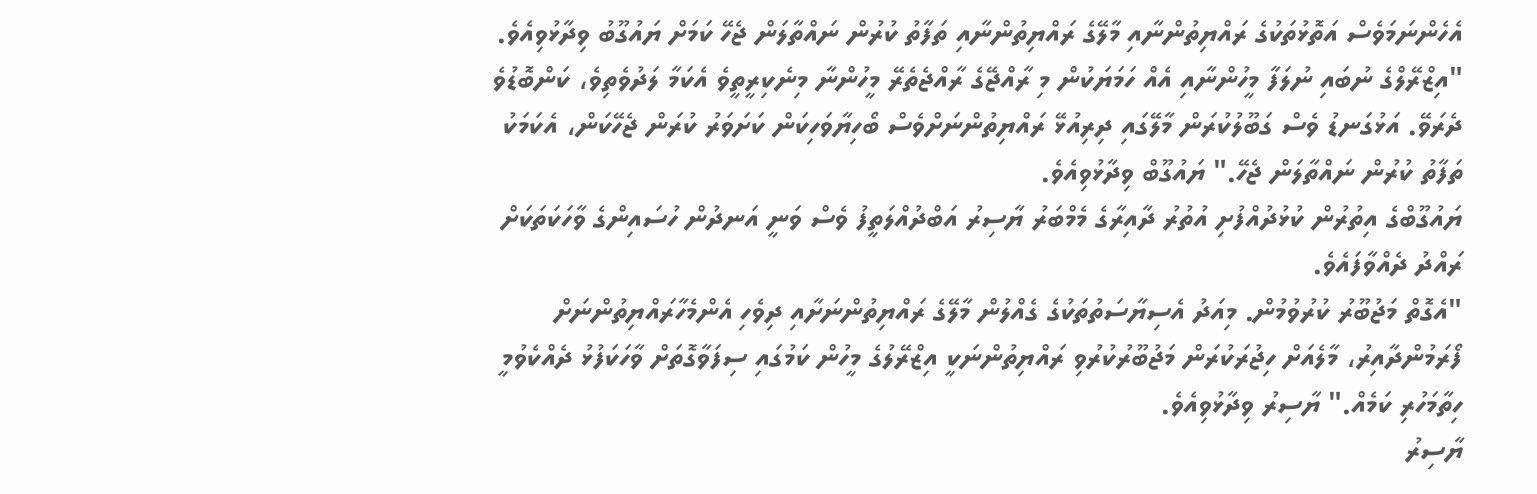އެހެންނަމަވެސް އަތޮޅުތަކުގެ ރައްޔިތުންނާއި މާލޭގެ ރައްޔިތުންނާއި ތަފާތު ކުރުން ނައްތާލަން ޖެހޭ ކަމަށް ޔައުގޫބު ވިދާޅުވިއެވެ.
"އިޒްރޭލްގެ ނުބައި ނުލަފާ މީހުންނާއި އެއް ހަމަޔަކުން މި ރާއްޖޭގެ ރާއްޖެތެރޭ މީހުންނާ މިނެކިރީތީވެ އެކަމާ ލަދުވެތިވެ، ކަންބޮޑުވެ ދެރަވޭ. އަޅުގަނޑު ވެސް ގަބޫލުކުރަން މާލޭގައި ދިރިއުޅޭ ރައްޔިތުންނަށްވެސް ބޯހިޔާވަހިކަން ކަށަވަރު ކުރަން ޖެހޭކަން، އެކަމަކު ތަފާތު ކުރުން ނައްތާލަން ޖެހޭ." ޔައުގޫބް ވިދާޅުވިއެވެ.
ޔައުގޫބްގެ އިތުރުން ކުޅުދުއްފުށި އުތުރު ދާއިރާގެ މެމްބަރު ޔާސިރު އަބްދުއްލަތީފު ވެސް ވަނީ އަނދުން ހުސައިންގެ ވާހަކަތަކަށް ރައްދު ދެއްވާފައެވެ.
"އެގޮތް މަޖުބޫރު ކުރުވުމުން. މިއަދު އެސިޔާސަތުތަކުގެ ގެއްލުން މާލޭގެ ރައްޔިތުންނަށާއި ދިވެހި އެންމެހާރައްޔިތުންނަށް ފޯރަމުންދާއިރު، މާލެއަށް ހިޖުރަކުރަން މަޖުބޫރުކުރުވި ރައްޔިތުންނަކީ އިޒްރޭލުގެ މީހުން ކަމުގައި ސިފަވާގޮތަށް ވާހަކަފުޅު ދެއްކެވުމީ ހިތާމަހުރި ކަމެއް." ޔާސިރު ވިދާޅުވިއެވެ.
ޔާސިރު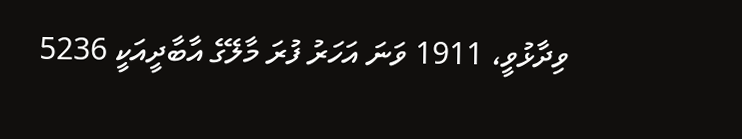ވިދާޅުވީ، 1911 ވަނަ އަހަރު ފުރަ މާލޭގެ އާބާދީއަކީ 5236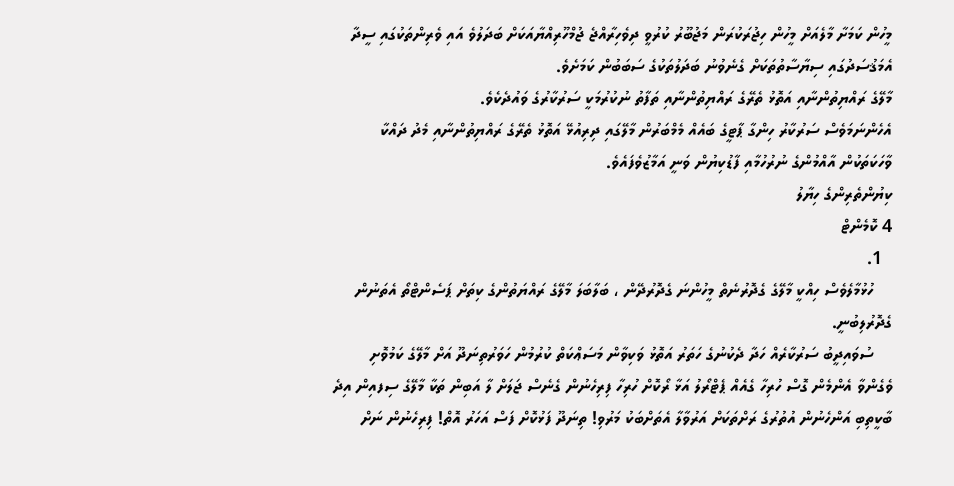މީހުން ކަމަށާ މާލެއަށް މީހުން ހިޖުރަކުރަން މަޖުބޫރު ކުރުވީ ދިވެހިރާއްޖެ ޖުމްހޫރިއްޔާއަކަށް ބަދަލުވެ އައި ވެރިންތަކުގައި ސީދާ އެމަޤުސަދުގައި ސިޔާސާތުތަކަށް ގެނެވުނު ބަދަލުތަކުގެ ސަބަބުން ކަމަށެވެ.
މާލޭގެ ރައްޔިތުންނާއި އަތޮޅު ތެރޭގެ ރައްޔިތުންނާއި ތަފާތު ނުކުރުމަކީ ސަރުކާރުގެ ވައުދެކެވެ.
އެހެންނަމަވެސް ސަރުކާރު ހިންގާ ޕާޓީގެ ބައެއް މެމްބަރުން މާލޭގައި ދިރިއުޅޭ އަތޮޅު ތެރޭގެ ރައްޔިތުންނާއި މެދު ދައްކާ ވާހަކަތަކުން އާއްމުންގެ ނުރުހުމާއި ފާޑުކިޔުން ވަނީ އަމާޒުވެފައެވެ.
ކިޔުންތެރިންގެ ހިޔާލު
4 ކޮމެންޓް
  1.
    ހުޅުމާލެވެސް ހިއްކީ މާލޭގެ ގެދޮރުނެތް މީހުންނަ ގެދޮރުދޭން ، ބަލާބަލަ މާލޭގެ ރައްޔަތުންގެ ކިތަށް ޕަސެންޓްތޯ އެތަނުން ގެދޮރުލިބުނީ.
    ސުވައިދީބު ސަރުކާރެއް ހަދާ ދެކުނުގެ ހަތަރު އަތޮޅު ވަކިވާން މަސަޢްކަތް ކުރުމުން ހަވަރުތިނަދޫ އަށް މާލޭގެ ކަމުވޮށި ވެގެންވާ އެންމެން ގޮސް ހުރިހާ ގެއެއް ޕެޓްރޯލު އަޅާ ރޯކޮށް ހުރިހާ ފިރިހެނުން ގެނެސް ޖަލަށް ލާ އަބިން ތަކާ މާލޭގެ ސިފއިން އިދެ ބާކީތިބި އަންހެނުން އުތުރުގެ ރަށްތަކަށް އަރުވާލާ އެތަށްބަކު މަރުވި! ތިނަދޫ ފަޅުކޮށް ފަސް އަހަރު އޮތް! ފިރިހެނުން ނަށް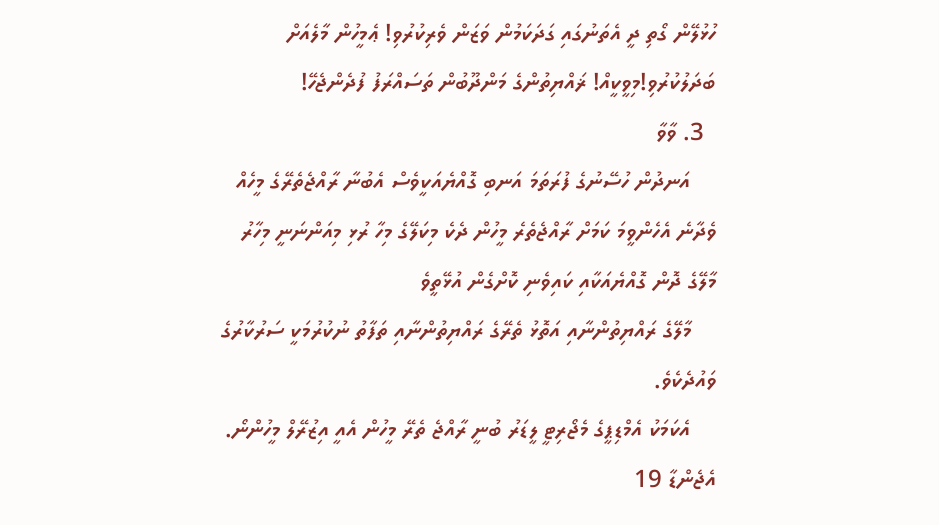ހުޅުލޭން ގޯތި ދީ އެތަނުގައި ގަދަކަމުން ވަޒަން ވެރިކުރުވި! ޢެމީހުން މާލެއަށް ބަދަލުކުރުވި!މިވީކީއް! ޜައްޔިތުންގެ މަންދޫބުން ތަސައްރަފު ފުދެންޖެހޭ!
  3. ވާވާ
    އަނދުން ހުސޭނުގެ ފުރަތަމަ އަނބި ގޮއްޔެއަކީވެސް އެބުނާ ރާއްޖެތެރޭގެ މީހެއް ވެދާނެ އެހެންވީމަ ކަމަށް ރާއްޖެތެރެ މީހުން ދެކެ މިކަލޭގެ މިހާ ރުޅި މިއަންނަނީ މިހާރު މާލޭގެ ދޮން ގޮއްޔެއަކާއި ކައިވެނި ކޮށްގެން އުޅޭތީވެ
    މާލޭގެ ރައްޔިތުންނާއި އަތޮޅު ތެރޭގެ ރައްޔިތުންނާއި ތަފާތު ނުކުރުމަކީ ސަރުކާރުގެ ވައުދެކެވެ.
    އެކަމަކު އެމްޑިޕީގެ މެޖޯރިޓީ ލީޑަރު ބުނީ ރާއްޖެ ތެރޭ މީހުން އެއީ އިޒުރޭލް މީހުންނޯ. އެޖެންޑާ 19